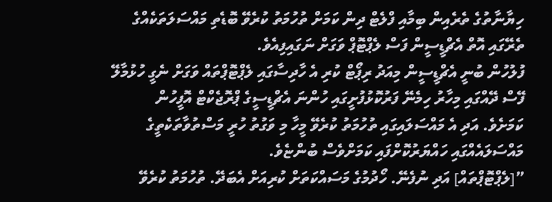ހިޔާނާތުގެ ތެރެއިން ބިމާއި ފްލެޓް ދިން ކަމަށް ތުހުމަތު ކުރެވޭ ބޮޑެތި މައްސަލަތަކެއްގެ ތެރޭގައި އޮތް އެޗްޑީސީން ފަސް ލެޕްޓޮޕް ވަގަށް ނަގައިފިއެވެ.
ފުލުހުން ބުނީ އެޗްޑީސީން މިއަދު ރިޕޯޓް ކުރި އެ ހާދިސާގައި ލެޕްޓޮޕްތައް ވަގަށް ނެގީ ހުޅުމާލޭ ފޭސް ދޭއްގައި މިހާރު ހިމެނޭ ފަރުކޮޅުފުށީގައި ހުންނަ އެޗްޑީސީގެ ޕްރޮޖެކްޓް އޮފީހުން ކަމަށެވެ. އަދި އެ މައްސަލައިގައި ތުހުމަތު ކުރެވޭ މީހާ މި ވަގުތު ހުރީ މަސްތުވާތަކެތީގެ މައްސަލައެއްގައި ހައްޔަރުކޮށްފައި ކަމަށްވެސް ބުންޏެވެ.
”[ލެޕްޓޮޕްތައް] އަދި ނުފެނޭ. ހޯދުމުގެ މަސައްކަތަށް ކުރިއަށް އެބަދޭ. ތުހުމަތު ކުރެވޭ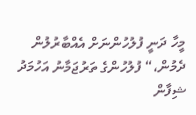މީހާ ދަނީ ފުލުހުންނަށް އެއްބާރުލުން ދެމުން،“ ފުލުހުންގެ ތަރުޖަމާނު އަހުމަދު ޝިފާން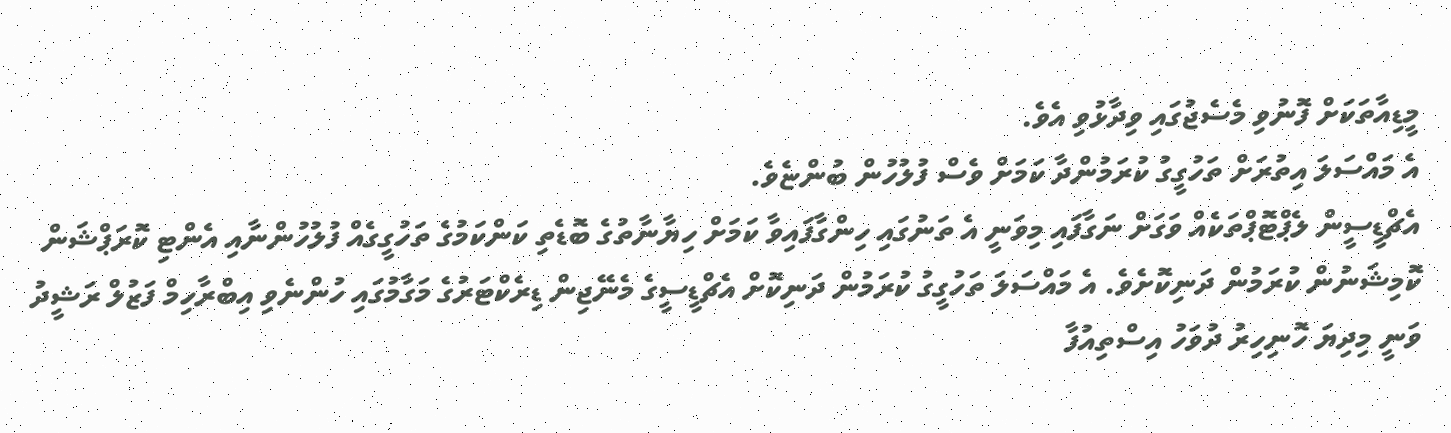މީޑިއާތަކަށް ފޮނުވި މެސެޖުގައި ވިދާޅުވި އެވެ.
އެ މައްސަލަ އިތުރަށް ތަހުގީގު ކުރަމުންދާ ކަމަށް ވެސް ފުލުހުން ބުންޏެވެ.
އެޗްޑީސީން ލެޕްޓޮޕްތަކެއް ވަގަށް ނަގާފައި މިވަނީ އެ ތަނުގައި ހިންގާފައިވާ ކަމަށް ހިޔާނާތުގެ ބޮޑެތި ކަންކަމުގެ ތަހުގީގެއް ފުލުހުންނާއި އެންޓި ކޮރަޕްޝަން ކޮމިޝަނުން ކުރަމުން ދަނިކޮށެވެ. އެ މައްސަލަ ތަހުގީގު ކުރަމުން ދަނިކޮށް އެޗްޑީސީގެ މެނޭޖިން ޑިރެކްޓަރުގެ މަގާމުގައި ހުންނެވި އިބްރާހިމް ފަޒުލް ރަޝީދު ވަނީ މިދިޔަ ހޮނިހިރު ދުވަހު އިސްތިއުފާ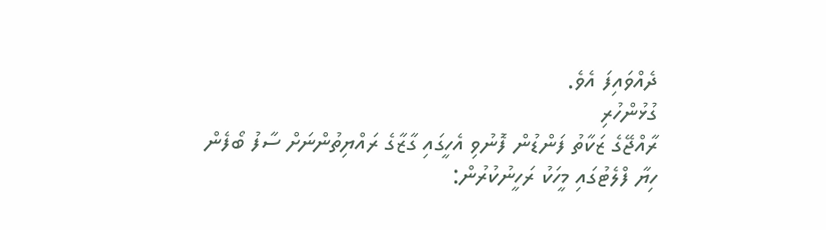ދެއްވައިފަ އެވެ.
ގުޅުންހުރި
ރާއްޖޭގެ ޒަކާތު ފަންޑުން ފޮނުވި އެހީގައި ގާޒާގެ ރައްޔިތުންނަށް ސާފު ބޯފެން
ހިޔާ ފްލެޓުގައި މީހަކު ރަހީނުކުރުން: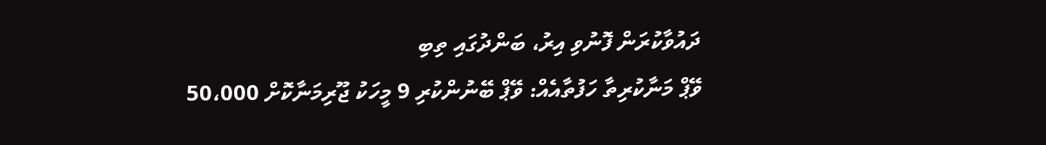ދައުވާކުރަން ފޮނުވި އިރު، ބަންދުގައި ތިބި
ވޭޕް މަނާކުރިތާ ހަފުތާއެއް: ވޭޕް ބޭނުންކުރި 9 މީހަކު ޖޫރިމަނާކޮށް 50،000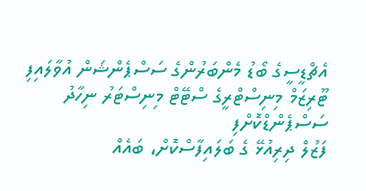އެޗްޑީސީގެ ބޯޑު މެންބަރުންގެ ސަސްޕެންޝަން އުވާލައިފި
ޓޫރިޒަމް މިނިސްޓްރީގެ ސްޓޭޓް މިނިސްޓަރު ނިހާދު ސަސްޕެންޑްކޮށްފި
ފަޒުލް ދިރިއުޅޭ ގެ ބަލައިފާސްކޮށް، ބައެއް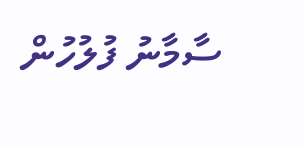ސާމާނު ފުލުހުން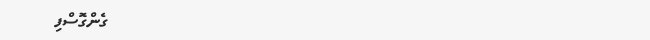ގެންގޮސްފި